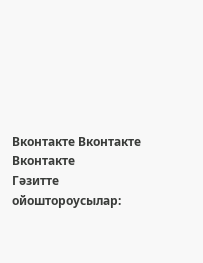Вконтакте Вконтакте Вконтакте
Гәзитте ойоштороусылар: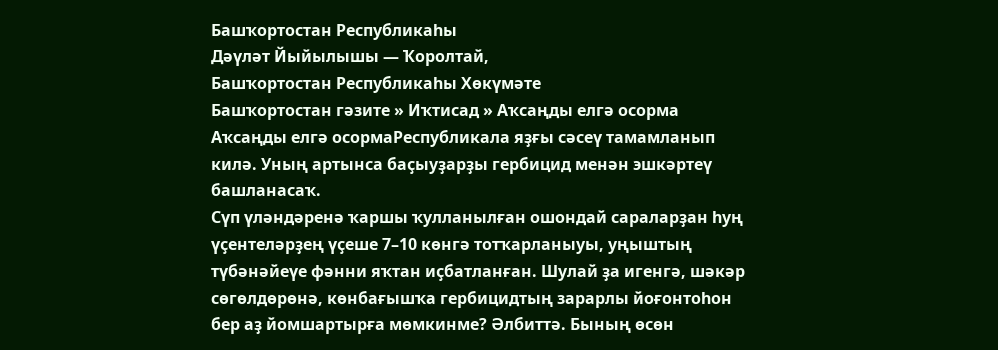Башҡортостан Республикаһы
Дәүләт Йыйылышы — Ҡоролтай,
Башҡортостан Республикаһы Хөкүмәте
Башҡортостан гәзите » Иҡтисад » Аҡсаңды елгә осорма
Аҡсаңды елгә осормаРеспубликала яҙғы сәсеү тамамланып килә. Уның артынса баҫыуҙарҙы гербицид менән эшкәртеү башланасаҡ.
Сүп үләндәренә ҡаршы ҡулланылған ошондай сараларҙан һуң үҫентеләрҙең үҫеше 7–10 көнгә тотҡарланыуы, уңыштың түбәнәйеүе фәнни яҡтан иҫбатланған. Шулай ҙа игенгә, шәкәр сөгөлдөрөнә, көнбағышҡа гербицидтың зарарлы йоғонтоһон бер аҙ йомшартырға мөмкинме? Әлбиттә. Бының өсөн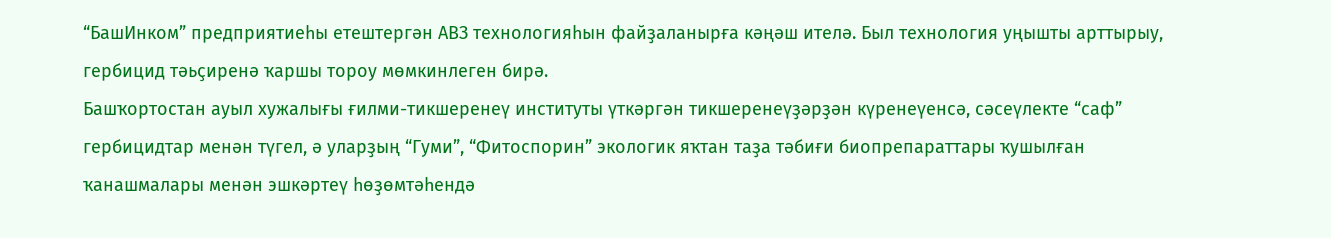“БашИнком” предприятиеһы етештергән АВЗ технологияһын файҙаланырға кәңәш ителә. Был технология уңышты арттырыу, гербицид тәьҫиренә ҡаршы тороу мөмкинлеген бирә.
Башҡортостан ауыл хужалығы ғилми-тикшеренеү институты үткәргән тикшеренеүҙәрҙән күренеүенсә, сәсеүлекте “саф” гербицидтар менән түгел, ә уларҙың “Гуми”, “Фитоспорин” экологик яҡтан таҙа тәбиғи биопрепараттары ҡушылған ҡанашмалары менән эшкәртеү һөҙөмтәһендә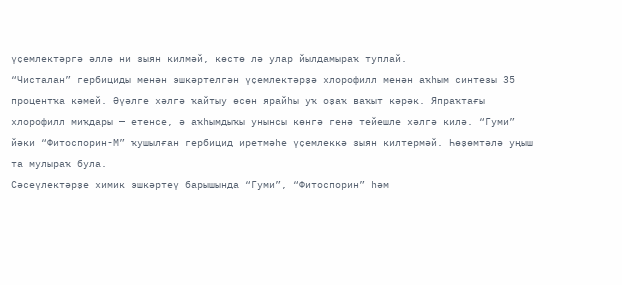үҫемлектәргә әллә ни зыян килмәй, көстө лә улар йылдамыраҡ туплай.
“Чисталан” гербициды менән эшкәртелгән үҫемлектәрҙә хлорофилл менән аҡһым синтезы 35 процентҡа кәмей. Әүәлге хәлгә ҡайтыу өсөн ярайһы уҡ оҙаҡ ваҡыт кәрәк. Япраҡтағы хлорофилл миҡдары — етенсе, ә аҡһымдыҡы унынсы көнгә генә тейешле хәлгә килә. “Гуми” йәки “Фитоспорин-М” ҡушылған гербицид иретмәһе үҫемлеккә зыян килтермәй. Һөҙөмтәлә уңыш та мулыраҡ була.
Сәсеүлектәрҙе химик эшкәртеү барышында “Гуми”, “Фитоспорин” һәм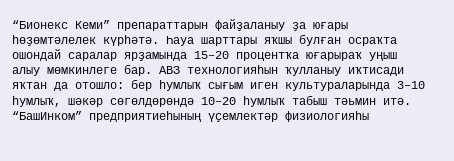“Бионекс Кеми” препараттарын файҙаланыу ҙа юғары һөҙөмтәлелек күрһәтә. Һауа шарттары яҡшы булған осраҡта ошондай саралар ярҙамында 15–20 процентҡа юғарыраҡ уңыш алыу мөмкинлеге бар. АВЗ технологияһын ҡулланыу иҡтисади яҡтан да отошло: бер һумлыҡ сығым иген культураларында 3–10 һумлыҡ, шәкәр сөгөлдөрөндә 10–20 һумлыҡ табыш тәьмин итә.
“БашИнком” предприятиеһының үҫемлектәр физиологияһы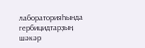лабораторияһында гербицидтарҙың шәкәр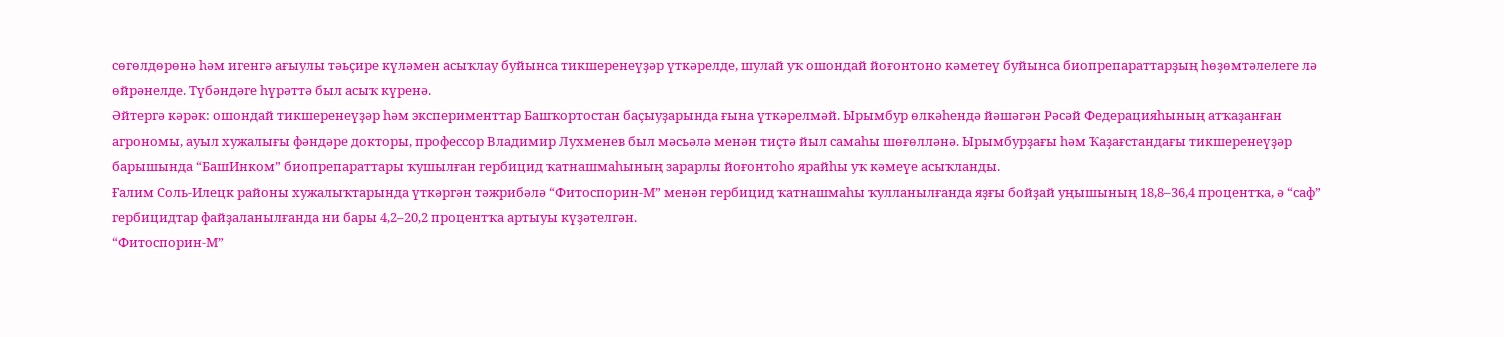сөгөлдөрөнә һәм игенгә ағыулы тәьҫире күләмен асыҡлау буйынса тикшеренеүҙәр үткәрелде, шулай уҡ ошондай йоғонтоно кәметеү буйынса биопрепараттарҙың һөҙөмтәлелеге лә өйрәнелде. Түбәндәге һүрәттә был асыҡ күренә.
Әйтергә кәрәк: ошондай тикшеренеүҙәр һәм эксперименттар Башҡортостан баҫыуҙарында ғына үткәрелмәй. Ырымбур өлкәһендә йәшәгән Рәсәй Федерацияһының атҡаҙанған агрономы, ауыл хужалығы фәндәре докторы, профессор Владимир Лухменев был мәсьәлә менән тиҫтә йыл самаһы шөғөлләнә. Ырымбурҙағы һәм Ҡаҙағстандағы тикшеренеүҙәр барышында “БашИнком” биопрепараттары ҡушылған гербицид ҡатнашмаһының зарарлы йоғонтоһо ярайһы уҡ кәмеүе асыҡланды.
Ғалим Соль-Илецк районы хужалыҡтарында үткәргән тәжрибәлә “Фитоспорин-М” менән гербицид ҡатнашмаһы ҡулланылғанда яҙғы бойҙай уңышының 18,8–36,4 процентҡа, ә “саф” гербицидтар файҙаланылғанда ни бары 4,2–20,2 процентҡа артыуы күҙәтелгән.
“Фитоспорин-М”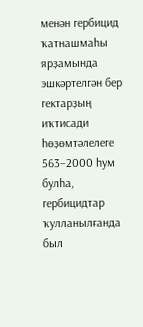менән гербицид ҡатнашмаһы ярҙамында эшкәртелгән бер гектарҙың иҡтисади һөҙөмтәлелеге 563–2000 һум булһа, гербицидтар ҡулланылғанда был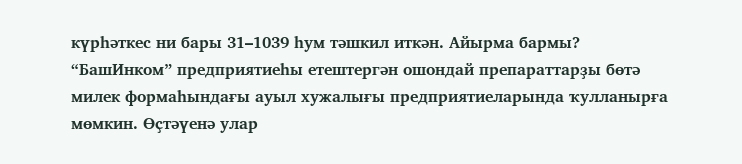күрһәткес ни бары 31–1039 һум тәшкил иткән. Айырма бармы?
“БашИнком” предприятиеһы етештергән ошондай препараттарҙы бөтә милек формаһындағы ауыл хужалығы предприятиеларында ҡулланырға мөмкин. Өҫтәүенә улар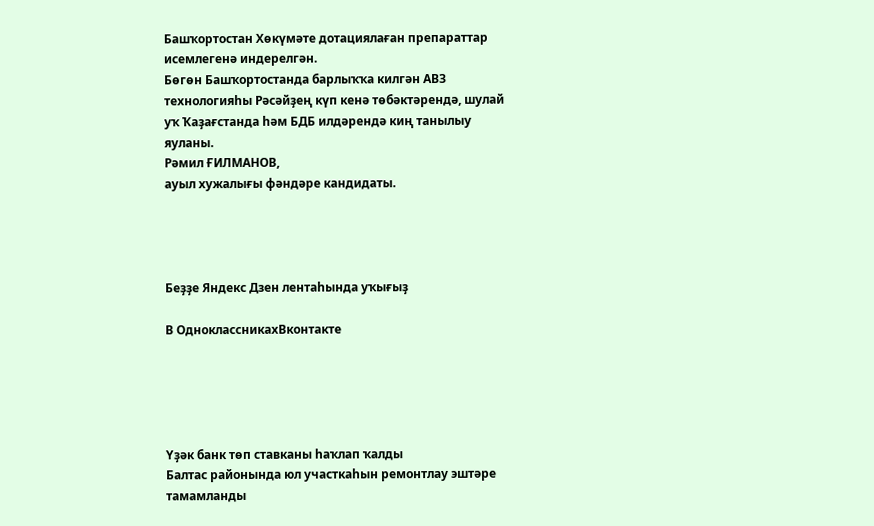Башҡортостан Хөкүмәте дотациялаған препараттар исемлегенә индерелгән.
Бөгөн Башҡортостанда барлыҡҡа килгән АВЗ технологияһы Рәсәйҙең күп кенә төбәктәрендә, шулай уҡ Ҡаҙағстанда һәм БДБ илдәрендә киң танылыу яуланы.
Рәмил ҒИЛМАНОВ,
ауыл хужалығы фәндәре кандидаты.




Беҙҙе Яндекс Дзен лентаһында уҡығыҙ

В ОдноклассникахВконтакте





Үҙәк банк төп ставканы һаҡлап ҡалды
Балтас районында юл участкаһын ремонтлау эштәре тамамланды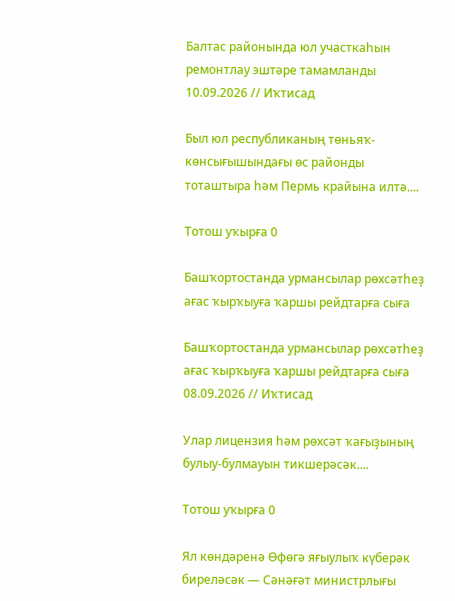Балтас районында юл участкаһын ремонтлау эштәре тамамланды 10.09.2026 // Иҡтисад

Был юл республиканың төньяҡ-көнсығышындағы өс районды тоташтыра һәм Пермь крайына илтә....

Тотош уҡырға 0

Башҡортостанда урмансылар рөхсәтһеҙ ағас ҡырҡыуға ҡаршы рейдтарға сыға

Башҡортостанда урмансылар рөхсәтһеҙ ағас ҡырҡыуға ҡаршы рейдтарға сыға 08.09.2026 // Иҡтисад

Улар лицензия һәм рөхсәт ҡағыҙының булыу-булмауын тикшерәсәк....

Тотош уҡырға 0

Ял көндәренә Өфөгә яғыулыҡ күберәк биреләсәк — Сәнәғәт министрлығы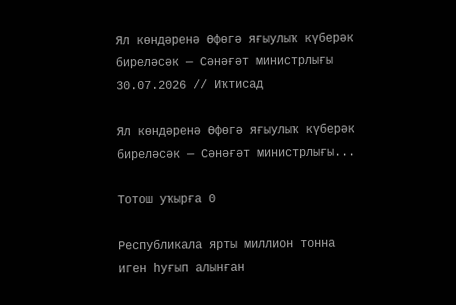Ял көндәренә Өфөгә яғыулыҡ күберәк биреләсәк — Сәнәғәт министрлығы 30.07.2026 // Иҡтисад

Ял көндәренә Өфөгә яғыулыҡ күберәк биреләсәк — Сәнәғәт министрлығы...

Тотош уҡырға 0

Республикала ярты миллион тонна иген һуғып алынған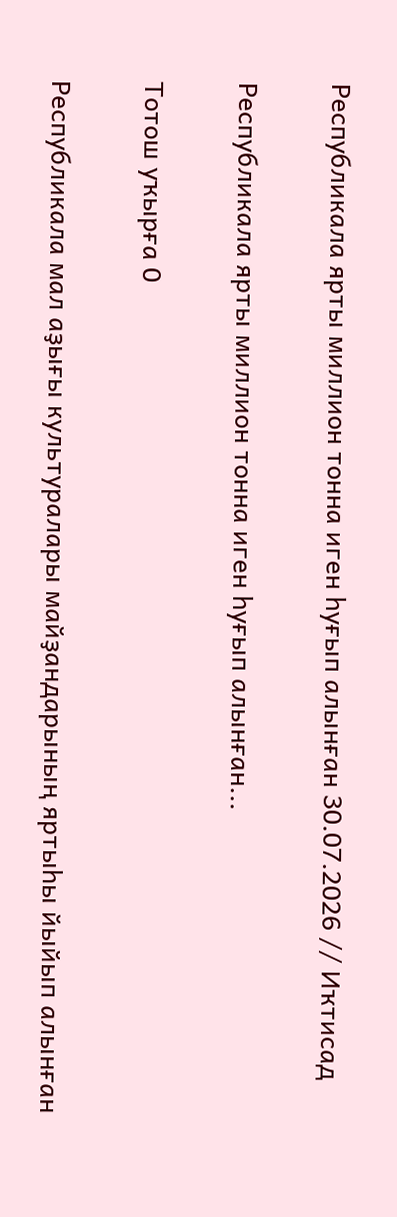Республикала ярты миллион тонна иген һуғып алынған 30.07.2026 // Иҡтисад

Республикала ярты миллион тонна иген һуғып алынған...

Тотош уҡырға 0

Республикала мал аҙығы культуралары майҙандарының яртыһы йыйып алынған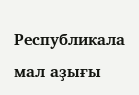Республикала мал аҙығы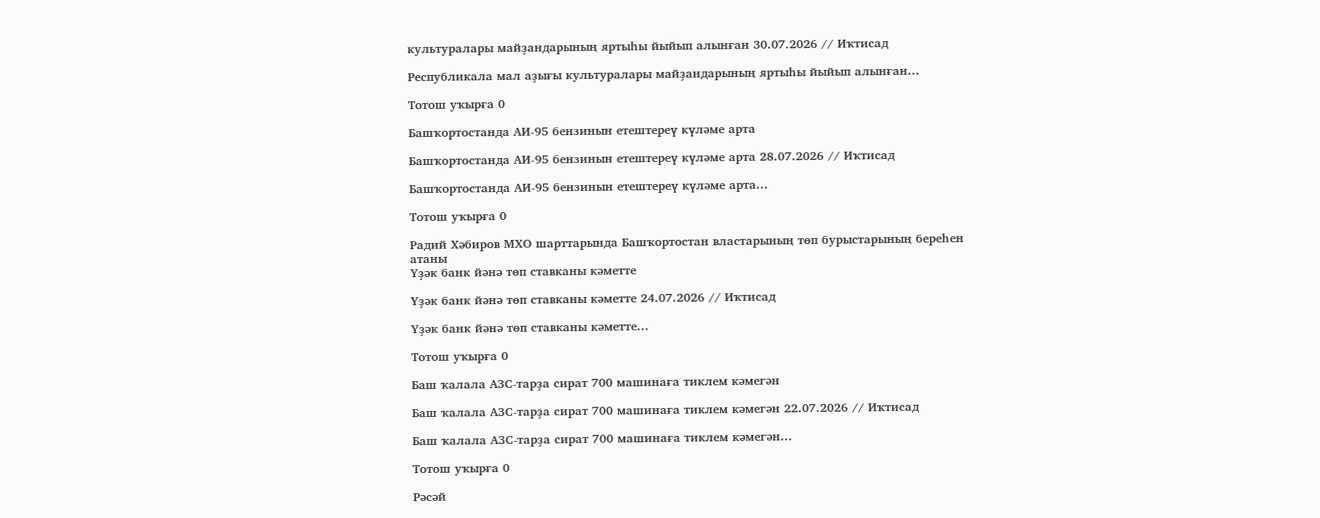культуралары майҙандарының яртыһы йыйып алынған 30.07.2026 // Иҡтисад

Республикала мал аҙығы культуралары майҙандарының яртыһы йыйып алынған...

Тотош уҡырға 0

Башҡортостанда АИ-95 бензинын етештереү күләме арта

Башҡортостанда АИ-95 бензинын етештереү күләме арта 28.07.2026 // Иҡтисад

Башҡортостанда АИ-95 бензинын етештереү күләме арта...

Тотош уҡырға 0

Радий Хәбиров МХО шарттарында Башҡортостан властарының төп бурыстарының береһен атаны
Үҙәк банк йәнә төп ставканы кәметте

Үҙәк банк йәнә төп ставканы кәметте 24.07.2026 // Иҡтисад

Үҙәк банк йәнә төп ставканы кәметте...

Тотош уҡырға 0

Баш ҡалала АЗС-тарҙа сират 700 машинаға тиклем кәмегән

Баш ҡалала АЗС-тарҙа сират 700 машинаға тиклем кәмегән 22.07.2026 // Иҡтисад

Баш ҡалала АЗС-тарҙа сират 700 машинаға тиклем кәмегән...

Тотош уҡырға 0

Рәсәй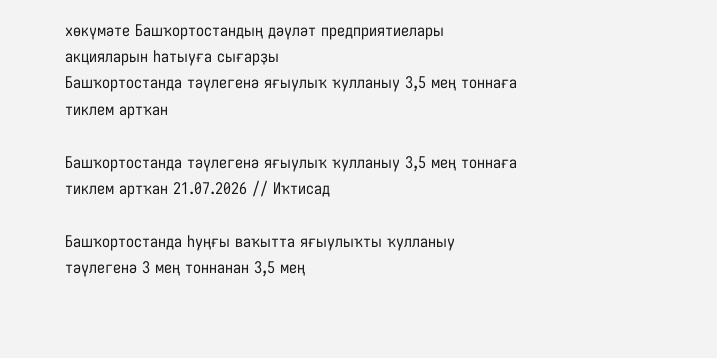хөкүмәте Башҡортостандың дәүләт предприятиелары акцияларын һатыуға сығарҙы
Башҡортостанда тәүлегенә яғыулыҡ ҡулланыу 3,5 мең тоннаға тиклем артҡан

Башҡортостанда тәүлегенә яғыулыҡ ҡулланыу 3,5 мең тоннаға тиклем артҡан 21.07.2026 // Иҡтисад

Башҡортостанда һуңғы ваҡытта яғыулыҡты ҡулланыу тәүлегенә 3 мең тоннанан 3,5 мең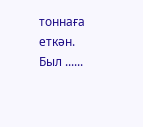тоннаға еткән. Был ......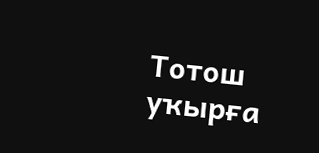Тотош уҡырға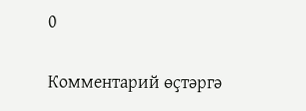0


Комментарий өҫтәргә